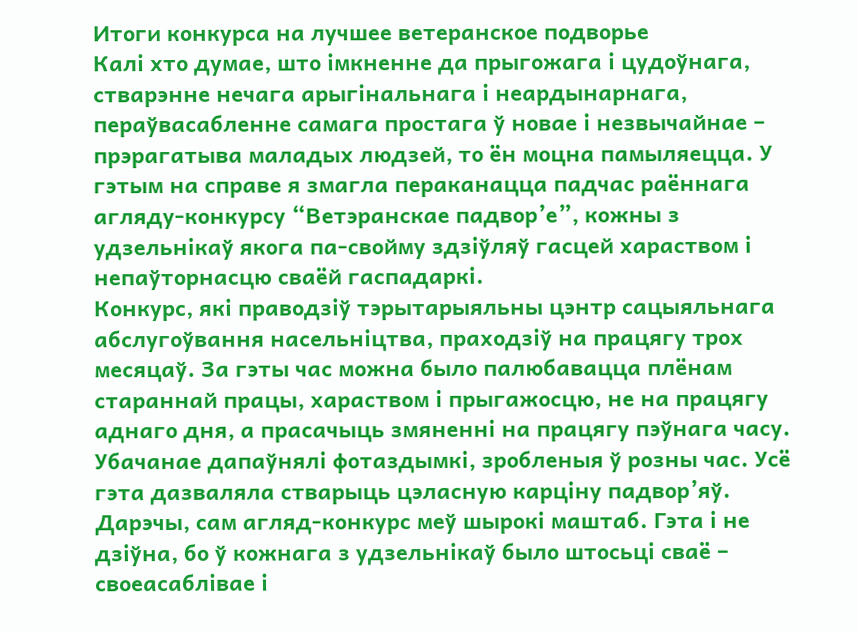Итоги конкурса на лучшее ветеранское подворье
Калі хто думае, што імкненне да прыгожага і цудоўнага, стварэнне нечага арыгінальнага і неардынарнага, пераўвасабленне самага простага ў новае і незвычайнае – прэрагатыва маладых людзей, то ён моцна памыляецца. У гэтым на справе я змагла пераканацца падчас раённага агляду-конкурсу “Ветэранскае падвор’е”, кожны з удзельнікаў якога па-свойму здзіўляў гасцей хараством і непаўторнасцю сваёй гаспадаркі.
Конкурс, які праводзіў тэрытарыяльны цэнтр сацыяльнага абслугоўвання насельніцтва, праходзіў на працягу трох месяцаў. За гэты час можна было палюбавацца плёнам стараннай працы, хараством і прыгажосцю, не на працягу аднаго дня, а прасачыць змяненні на працягу пэўнага часу. Убачанае дапаўнялі фотаздымкі, зробленыя ў розны час. Усё гэта дазваляла стварыць цэласную карціну падвор’яў.
Дарэчы, сам агляд-конкурс меў шырокі маштаб. Гэта і не дзіўна, бо ў кожнага з удзельнікаў было штосьці сваё – своеасаблівае і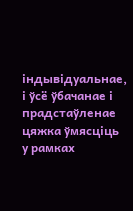індывідуальнае, і ўсё ўбачанае і прадстаўленае цяжка ўмясціць у рамках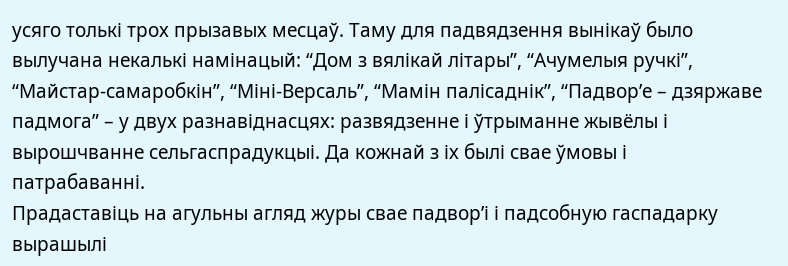усяго толькі трох прызавых месцаў. Таму для падвядзення вынікаў было вылучана некалькі намінацый: “Дом з вялікай літары”, “Ачумелыя ручкі”, “Майстар-самаробкін”, “Міні-Версаль”, “Мамін палісаднік”, “Падвор’е – дзяржаве падмога” – у двух разнавіднасцях: развядзенне і ўтрыманне жывёлы і вырошчванне сельгаспрадукцыі. Да кожнай з іх былі свае ўмовы і патрабаванні.
Прадаставіць на агульны агляд журы свае падвор’і і падсобную гаспадарку вырашылі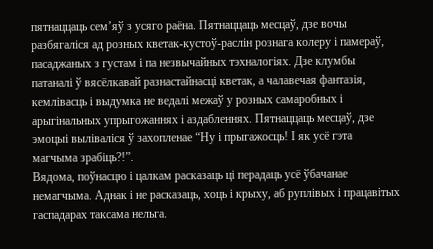пятнаццаць сем’яў з усяго раёна. Пятнаццаць месцаў, дзе вочы разбягаліся ад розных кветак-кустоў-раслін рознага колеру і памераў, пасаджаных з густам і па незвычайных тэхналогіях. Дзе клумбы патаналі ў вясёлкавай разнастайнасці кветак, а чалавечая фантазія, кемлівасць і выдумка не ведалі межаў у розных самаробных і арыгінальных упрыгожаннях і аздабленнях. Пятнаццаць месцаў, дзе эмоцыі выліваліся ў захопленае “Ну і прыгажосць! І як усё гэта магчыма зрабіць?!”.
Вядома, поўнасцю і цалкам расказаць ці перадаць усё ўбачанае немагчыма. Аднак і не расказаць, хоць і крыху, аб руплівых і працавітых гаспадарах таксама нельга.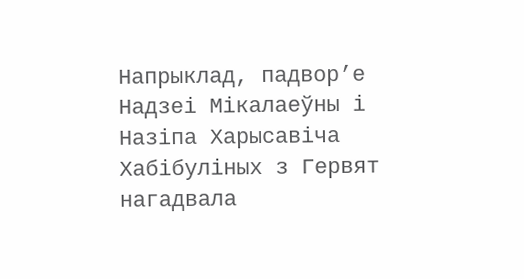Напрыклад, падвор’е Надзеі Мікалаеўны і Назіпа Харысавіча Хабібуліных з Гервят нагадвала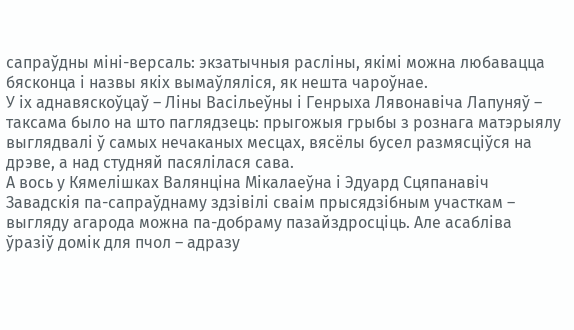сапраўдны міні-версаль: экзатычныя расліны, якімі можна любавацца бясконца і назвы якіх вымаўляліся, як нешта чароўнае.
У іх аднавяскоўцаў – Ліны Васільеўны і Генрыха Лявонавіча Лапуняў – таксама было на што паглядзець: прыгожыя грыбы з рознага матэрыялу выглядвалі ў самых нечаканых месцах, вясёлы бусел размясціўся на дрэве, а над студняй пасялілася сава.
А вось у Кямелішках Валянціна Мікалаеўна і Эдуард Сцяпанавіч Завадскія па-сапраўднаму здзівілі сваім прысядзібным участкам – выгляду агарода можна па-добраму пазайздросціць. Але асабліва ўразіў домік для пчол – адразу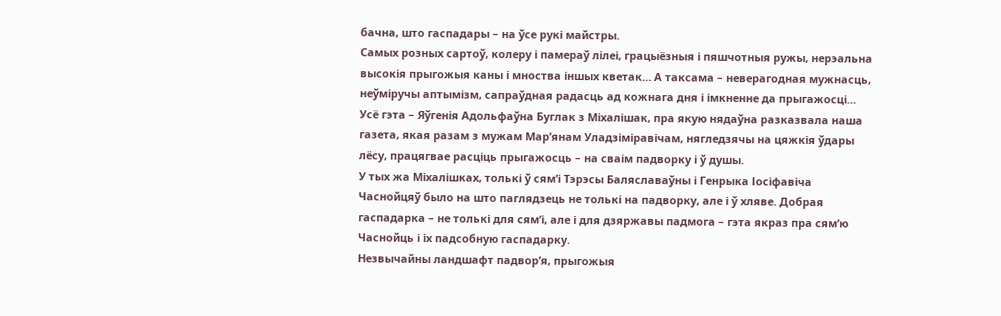бачна, што гаспадары – на ўсе рукі майстры.
Самых розных сартоў, колеру і памераў лілеі, грацыёзныя і пяшчотныя ружы, нерэальна высокія прыгожыя каны і мноства іншых кветак… А таксама – неверагодная мужнасць, неўміручы аптымізм, сапраўдная радасць ад кожнага дня і імкненне да прыгажосці… Усё гэта – Яўгенія Адольфаўна Буглак з Міхалішак, пра якую нядаўна разказвала наша газета, якая разам з мужам Мар’янам Уладзіміравічам, нягледзячы на цяжкія ўдары лёсу, працягвае расціць прыгажосць – на сваім падворку і ў душы.
У тых жа Міхалішках, толькі ў сям’і Тэрэсы Баляславаўны і Генрыка Іосіфавіча Часнойцяў было на што паглядзець не толькі на падворку, але і ў хляве. Добрая гаспадарка – не толькі для сям’і, але і для дзяржавы падмога – гэта якраз пра сям’ю Часнойць і іх падсобную гаспадарку.
Незвычайны ландшафт падвор’я, прыгожыя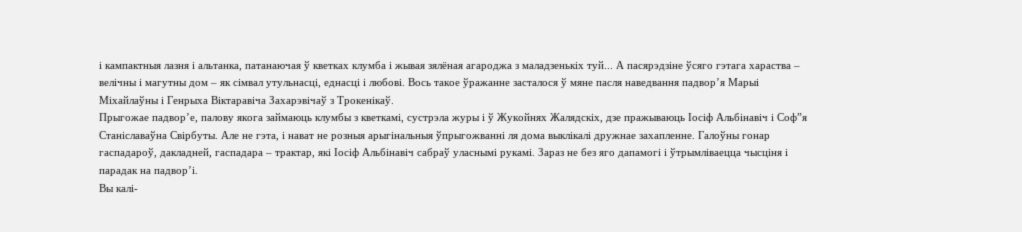і кампактныя лазня і альтанка, патанаючая ў кветках клумба і жывая зялёная агароджа з маладзенькіх туй... А пасярэдзіне ўсяго гэтага хараства – велічны і магутны дом – як сімвал утульнасці, еднасці і любові. Вось такое ўражанне засталося ў мяне пасля наведвання падвор’я Марыі Міхайлаўны і Генрыха Віктаравіча Захарэвічаў з Трокенікаў.
Прыгожае падвор’е, палову якога займаюць клумбы з кветкамі, сустрэла журы і ў Жукойнях Жалядскіх, дзе пражываюць Іосіф Альбінавіч і Соф”я Станіславаўна Свірбуты. Але не гэта, і нават не розныя арыгінальныя ўпрыгожванні ля дома выклікалі дружнае захапленне. Галоўны гонар гаспадароў, дакладней, гаспадара – трактар, які Іосіф Альбінавіч сабраў уласнымі рукамі. Зараз не без яго дапамогі і ўтрымліваецца чысціня і парадак на падвор’і.
Вы калі-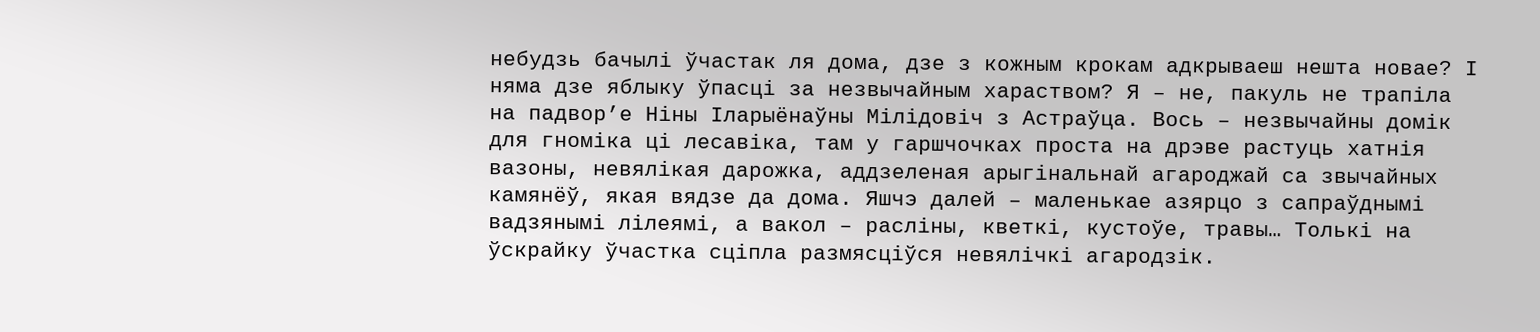небудзь бачылі ўчастак ля дома, дзе з кожным крокам адкрываеш нешта новае? І няма дзе яблыку ўпасці за незвычайным хараством? Я – не, пакуль не трапіла на падвор’е Ніны Іларыёнаўны Мілідовіч з Астраўца. Вось – незвычайны домік для гноміка ці лесавіка, там у гаршчочках проста на дрэве растуць хатнія вазоны, невялікая дарожка, аддзеленая арыгінальнай агароджай са звычайных камянёў, якая вядзе да дома. Яшчэ далей – маленькае азярцо з сапраўднымі вадзянымі лілеямі, а вакол – расліны, кветкі, кустоўе, травы… Толькі на ўскрайку ўчастка сціпла размясціўся невялічкі агародзік.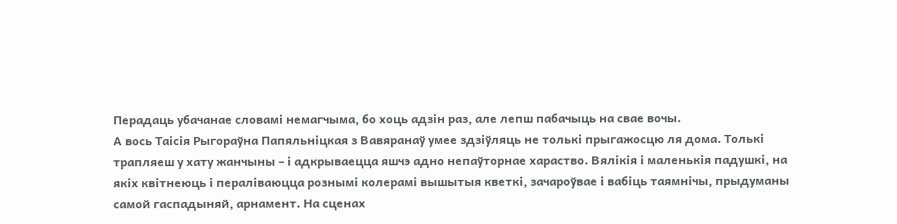Перадаць убачанае словамі немагчыма, бо хоць адзін раз, але лепш пабачыць на свае вочы.
А вось Таісія Рыгораўна Папяльніцкая з Вавяранаў умее здзіўляць не толькі прыгажосцю ля дома. Толькі трапляеш у хату жанчыны – і адкрываецца яшчэ адно непаўторнае хараство. Вялікія і маленькія падушкі, на якіх квітнеюць і пераліваюцца рознымі колерамі вышытыя кветкі, зачароўвае і вабіць таямнічы, прыдуманы самой гаспадыняй, арнамент. На сценах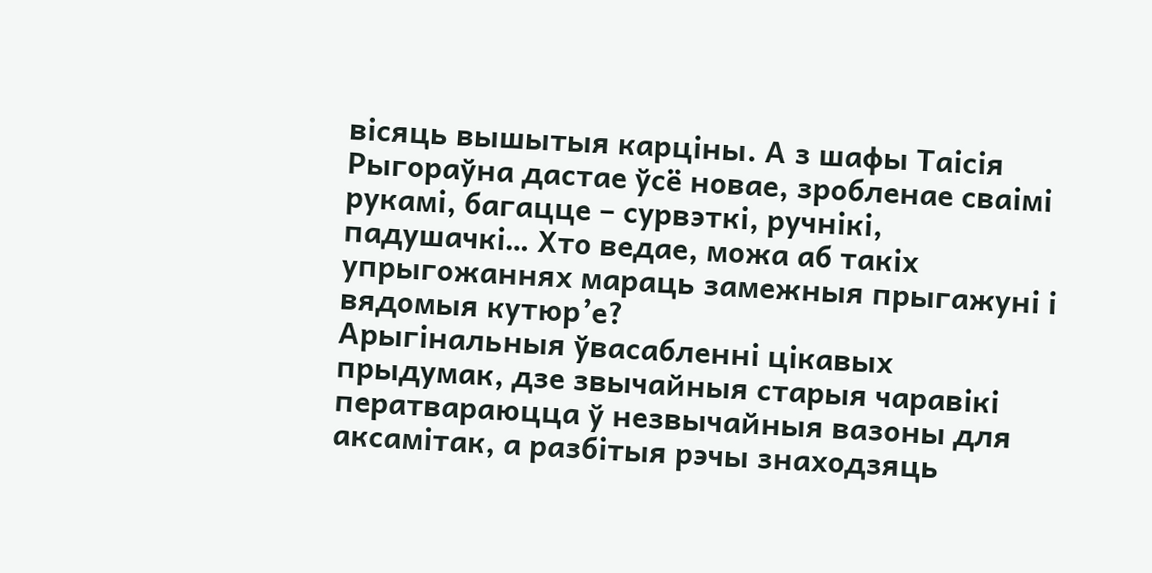вісяць вышытыя карціны. А з шафы Таісія Рыгораўна дастае ўсё новае, зробленае сваімі рукамі, багацце – сурвэткі, ручнікі, падушачкі… Хто ведае, можа аб такіх упрыгожаннях мараць замежныя прыгажуні і вядомыя кутюр’е?
Арыгінальныя ўвасабленні цікавых прыдумак, дзе звычайныя старыя чаравікі ператвараюцца ў незвычайныя вазоны для аксамітак, а разбітыя рэчы знаходзяць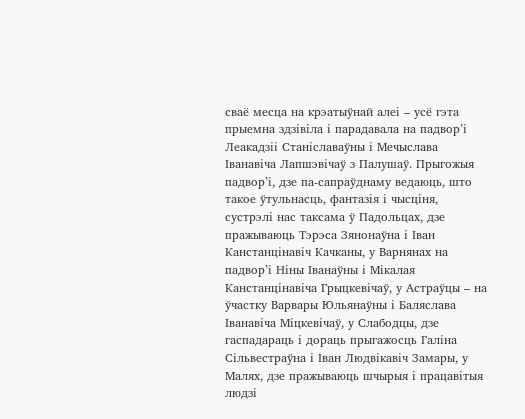сваё месца на крэатыўнай алеі – усё гэта прыемна здзівіла і парадавала на падвор’і Леакадзіі Станіславаўны і Мечыслава Іванавіча Лапшэвічаў з Палушаў. Прыгожыя падвор’і, дзе па-сапраўднаму ведаюць, што такое ўтульнасць, фантазія і чысціня, сустрэлі нас таксама ў Падольцах, дзе пражываюць Тэрэса Зянонаўна і Іван Канстанцінавіч Качканы, у Варнянах на падвор’і Ніны Іванаўны і Мікалая Канстанцінавіча Грыцкевічаў, у Астраўцы – на ўчастку Варвары Юльянаўны і Баляслава Іванавіча Міцкевічаў, у Слабодцы, дзе гаспадараць і дораць прыгажосць Галіна Сільвестраўна і Іван Людвікавіч Замары, у Малях, дзе пражываюць шчырыя і працавітыя людзі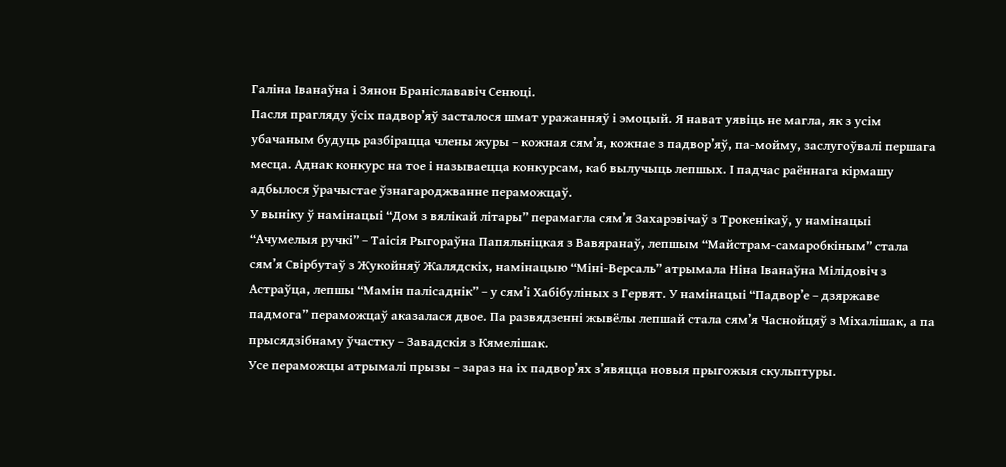Галіна Іванаўна і Зянон Браніслававіч Сенюці.
Пасля прагляду ўсіх падвор’яў засталося шмат уражанняў і эмоцый. Я нават уявіць не магла, як з усім убачаным будуць разбірацца члены журы – кожная сям’я, кожнае з падвор’яў, па-мойму, заслугоўвалі першага месца. Аднак конкурс на тое і называецца конкурсам, каб вылучыць лепшых. І падчас раённага кірмашу адбылося ўрачыстае ўзнагароджванне пераможцаў.
У выніку ў намінацыі “Дом з вялікай літары” перамагла сям’я Захарэвічаў з Трокенікаў, у намінацыі “Ачумелыя ручкі” – Таісія Рыгораўна Папяльніцкая з Вавяранаў, лепшым “Майстрам-самаробкіным” стала сям’я Свірбутаў з Жукойняў Жалядскіх, намінацыю “Міні-Версаль” атрымала Ніна Іванаўна Мілідовіч з Астраўца, лепшы “Мамін палісаднік” – у сям’і Хабібуліных з Гервят. У намінацыі “Падвор’е – дзяржаве падмога” пераможцаў аказалася двое. Па развядзенні жывёлы лепшай стала сям’я Часнойцяў з Міхалішак, а па прысядзібнаму ўчастку – Завадскія з Кямелішак.
Усе пераможцы атрымалі прызы – зараз на іх падвор’ях з’явяцца новыя прыгожыя скульптуры.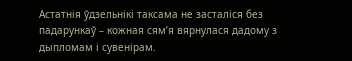Астатнія ўдзельнікі таксама не засталіся без падарункаў – кожная сям’я вярнулася дадому з дыпломам і сувенірам.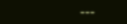---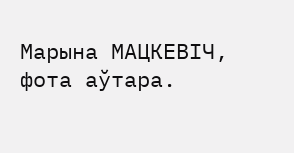Марына МАЦКЕВІЧ,
фота аўтара.